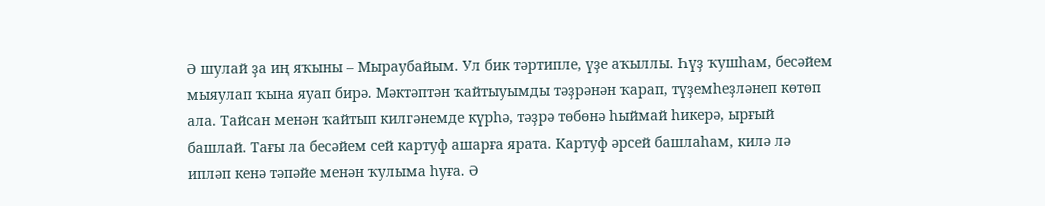Ә шулай ҙа иң яҡыны – Мыраубайым. Ул бик тәртипле, үҙе аҡыллы. Һүҙ ҡушһам, бесәйем мыяулап ҡына яуап бирә. Мәктәптән ҡайтыуымды тәҙрәнән ҡарап, түҙемһеҙләнеп көтөп ала. Тайсан менән ҡайтып килгәнемде күрһә, тәҙрә төбөнә һыймай һикерә, ырғый башлай. Тағы ла бесәйем сей картуф ашарға ярата. Картуф әрсей башлаһам, килә лә ипләп кенә тәпәйе менән ҡулыма һуға. Ә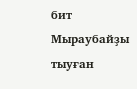бит Мыраубайҙы тыуған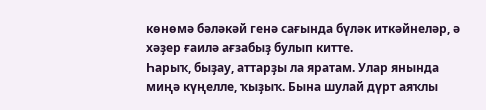көнөмә бәләкәй генә сағында бүләк иткәйнеләр, ә хәҙер ғаилә ағзабыҙ булып китте.
Һарыҡ, быҙау, аттарҙы ла яратам. Улар янында миңә күңелле, ҡыҙыҡ. Бына шулай дүрт аяҡлы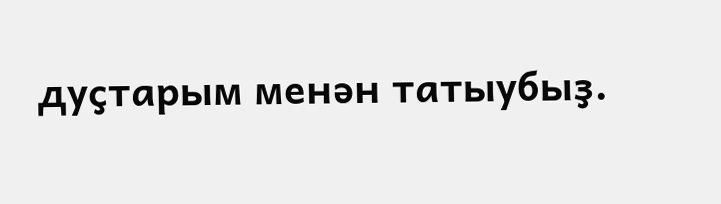дуҫтарым менән татыубыҙ.